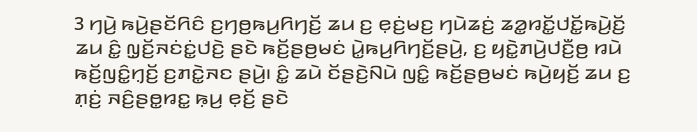3 ꤚꤣꤧ꤬ ꤒꤣꤧ꤬ꤔꤢꤩꤖꤢꤨ ꤢ꤬ꤚꤥ꤬ꤒꤣ꤬ꤖꤚꤢꤩ꤬ ꤘꤣ ꤢ꤬ ꤕ꤫ꤢꤦ꤬ꤗꤢ꤬ ꤚꤣꤧꤘꤢꤦ꤬ ꤘꤤ꤭ꤙꤢꤩ꤭ꤓꤢꤩ꤭ꤒꤣꤧ꤬ꤢꤩ꤬ ꤘꤣ ꤢꤨ꤭ ꤜ꤫ꤢꤩ꤬ꤏꤢꤦꤢꤦ꤭ꤓꤢꤧ꤬ ꤔꤢꤧ ꤒꤢꤩ꤬ꤔꤥ꤬ꤗꤢꤦ ꤣꤧ꤭ꤒꤣ꤬ꤖꤚꤢꤩ꤬ꤔꤣꤧ꤬, ꤢ꤬ ꤟꤢꤧ꤭ꤊꤣꤧ꤬ꤓꤢꤪ꤬ꤥ꤬ ꤙꤣꤧ ꤒꤢꤩ꤬ꤜꤢꤨ꤭ꤚ꤫ꤢꤩ꤬ ꤢ꤬ꤊꤢꤧ꤭ꤏꤢ ꤔꤣꤧ꤬꤯ ꤢꤨ꤭ ꤘꤣꤧ ꤢꤩꤔꤢꤧ꤬ꤡꤣꤧ ꤜꤢꤨ꤭ ꤒꤢꤩ꤬ꤔꤥ꤬ꤗꤢꤦ ꤒꤣꤧ꤬ꤟꤢꤩ꤬ ꤘꤣ ꤢ꤬ ꤊ꤫ꤢꤦ꤬ ꤏꤢꤨ꤬ꤔꤥ꤭ꤙꤢ꤭ ꤒ꤫ꤣ꤬ ꤕ꤫ꤢꤩ꤬ ꤔꤢꤧ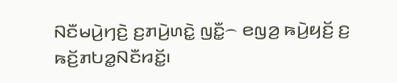ꤡꤢꤪꤗꤣꤧ꤬ꤚꤢꤧ꤬ ꤢ꤬ꤊꤣꤧ꤬ꤛꤢꤧ꤭ ꤜꤢꤪ꤭꤮ ꤕꤜꤤ꤬ ꤒꤣꤧ꤬ꤟꤢꤩ꤬ ꤢ꤬ ꤒꤢꤩ꤬ꤊꤝꤤ꤭ꤡꤢꤪꤙꤢꤩ꤭꤯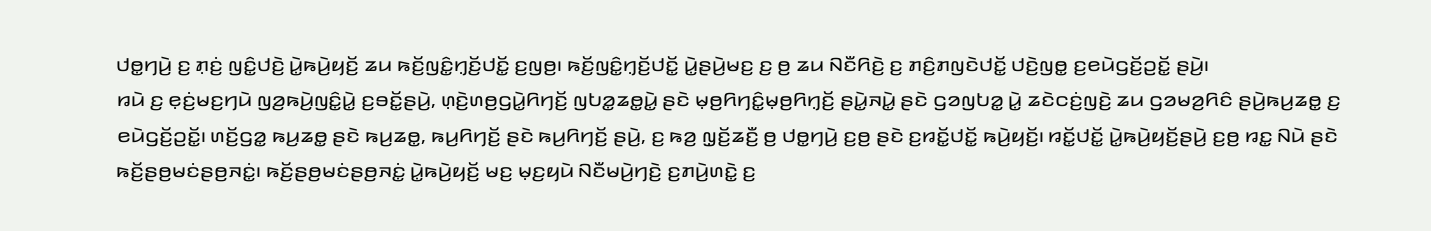ꤓꤥ꤭ꤚꤣꤧ꤬ ꤢ꤬ ꤊ꤫ꤢꤦ꤬ ꤜꤢꤨ꤭ꤓꤢꤧ꤬ ꤣꤧ꤭ꤒꤣꤧ꤬ꤟꤢꤩ꤬ ꤘꤣ ꤒꤢꤩ꤬ꤜꤢꤨ꤭ꤚ꤫ꤢꤩ꤬ꤓꤢꤩ꤭ ꤢ꤬ꤜꤥ꤬꤯ ꤒꤢꤩ꤬ꤜꤢꤨ꤭ꤚ꤫ꤢꤩ꤬ꤓꤢꤩ꤭ ꤣꤧ꤭ꤔꤣꤧ꤬ꤗꤢ꤬ ꤢ꤬ ꤥ꤬ ꤘꤣ ꤡꤢꤪꤖꤢꤧ꤬ ꤢ꤬ ꤊꤢꤨ꤬ꤊꤜꤢꤧꤓꤢꤩ꤭ ꤓꤢꤧ꤬ꤜꤥ꤭ ꤢ꤬ꤕꤣꤧꤞꤢꤩ꤬ꤑꤢꤩ꤭ ꤔꤣꤧ꤬꤯
ꤙꤣꤧ ꤢ꤬ ꤕ꤫ꤢꤦ꤬ꤗꤢ꤬ꤚꤣꤧ ꤜꤤ꤬ꤒꤣꤧ꤬ꤜꤢꤨ꤭ꤣꤧ꤭ ꤢ꤬ꤋꤢꤩ꤭ꤔꤣꤧ꤬, ꤛ꤫ꤢꤧ꤬ꤛꤥ꤬ꤞꤣꤧ꤭ꤖꤚꤢꤩ꤬ ꤜꤝꤤ꤭ꤘꤥ꤭ꤣꤧ꤭ ꤔꤢꤧ ꤗ꤫ꤥ꤬ꤖꤚꤢꤨ꤭ꤗ꤫ꤥ꤬ꤖꤚ꤫ꤢꤩ꤬ ꤔꤣꤧ꤭ꤏꤣꤧ꤭ ꤔꤢꤧ ꤞꤤꤜꤝꤤ꤭ ꤣꤧ꤭ ꤘꤢꤧꤍꤢꤦ꤬ꤜꤢꤧ꤬ ꤘꤣ ꤞꤤꤗꤤ꤬ꤖꤢꤨ ꤔꤣꤧ꤬ꤒꤣ꤬ꤘꤥ꤭ ꤢ꤬ ꤕꤣꤧꤞꤢꤩ꤬ꤑꤢꤩ꤭꤯ ꤛꤢꤩ꤬ꤞꤤ꤭ ꤒꤣ꤬ꤘꤥ꤭ ꤔꤢꤧ ꤒꤣ꤬ꤘꤥ꤭, ꤒꤣ꤬ꤖꤚꤢꤩ꤬ ꤔꤢꤧ ꤒꤣ꤬ꤖꤚꤢꤩ꤬ ꤔꤣꤧ꤬, ꤢ꤬ ꤒꤤ꤬ ꤜ꤫ꤢꤩ꤬ꤘꤢꤪ꤬ ꤥ꤬ ꤓꤥ꤭ꤚꤣꤧ꤬ ꤢ꤬ꤥ꤬ ꤔꤢꤧ ꤢ꤬ꤙꤢꤩ꤭ꤓꤢꤩ꤭ ꤒꤣꤧ꤬ꤟꤢꤩ꤬꤯ ꤙꤢꤩ꤭ꤓꤢꤩ꤭ ꤣꤧ꤭ꤒꤣꤧ꤬ꤟꤢꤩ꤬ꤔꤣꤧ꤬ ꤢ꤬ꤥ꤬ ꤙꤢ꤭ ꤡꤣꤧ ꤔꤢꤧ ꤒꤢꤩ꤬ꤔꤥ꤬ꤗꤢꤦꤔꤥ꤬ꤏꤢꤦ꤭꤯ ꤒꤢꤩ꤬ꤔꤥ꤬ꤗꤢꤦꤔꤥ꤬ꤏꤢꤦ꤭ ꤣꤧ꤭ꤒꤣꤧ꤬ꤟꤢꤩ꤬ ꤗꤢ꤬ ꤗ꤫ꤢ꤬ꤟꤣꤧ ꤡꤢꤪꤗꤣꤧ꤬ꤚꤢꤧ꤬ ꤢ꤬ꤊꤣꤧ꤬ꤛꤢꤧ꤭ ꤢ꤬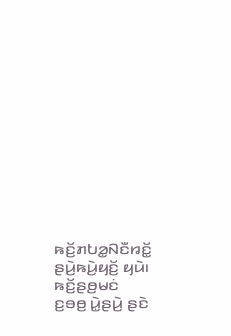ꤒꤢꤩ꤬ꤊꤝꤤ꤭ꤡꤢꤪꤙꤢꤩ꤭ ꤔꤣꤧ꤬ꤒꤣꤧ꤬ꤟꤢꤩ꤬ ꤟꤣꤧ꤯
ꤒꤢꤩ꤬ꤔꤥ꤬ꤗꤢꤦ ꤢ꤬ꤋꤥ꤬ ꤣꤧ꤭ꤔꤣꤧ꤬ ꤔꤢꤧ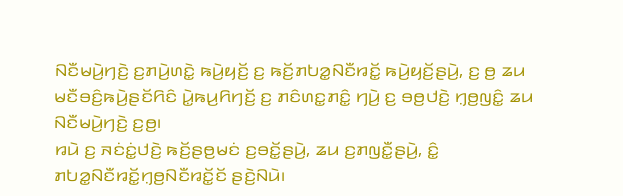ꤡꤢꤪꤗꤣꤧ꤬ꤚꤢꤧ꤬ ꤢ꤬ꤊꤣꤧ꤬ꤛꤢꤧ꤭ ꤒꤣꤧ꤬ꤟꤢꤩ꤬ ꤢ꤬ ꤒꤢꤩ꤬ꤊꤝꤤ꤭ꤡꤢꤪꤙꤢꤩ꤭ ꤒꤣꤧ꤬ꤟꤢꤩ꤬ꤔꤣꤧ꤬, ꤢ꤬ ꤥ꤬ ꤘꤣ ꤗꤢꤪꤋꤢꤨ꤬ꤒꤣꤧ꤬ꤔꤢꤩꤖꤢꤨ ꤣꤧ꤭ꤒꤣ꤬ꤖꤚꤢꤩ꤬ ꤢ꤬ ꤊꤢꤨꤛꤢ꤭ꤊꤢꤨ꤭ ꤚꤣꤧ꤬ ꤢ꤬ ꤋꤥ꤬ꤓꤢꤧ꤬ ꤚ꤫ꤥ꤬ꤜꤢꤨ꤭ ꤘꤣ ꤡꤢꤪꤗꤣꤧ꤬ꤚꤢꤧ꤬ ꤢ꤬ꤥ꤬꤯
ꤙꤣꤧ ꤢ꤬ ꤏꤢꤦꤢꤦ꤭ꤓꤢꤧ꤬ ꤒꤢꤩ꤬ꤔꤥ꤬ꤗꤢꤦ ꤢ꤬ꤋꤢꤩ꤭ꤔꤣꤧ꤬, ꤘꤣ ꤢ꤬ꤊꤜꤢꤪ꤭ꤔꤣꤧ꤬, ꤢꤨ꤭ ꤊꤝꤤ꤭ꤡꤢꤪꤙꤢꤩ꤭ꤚ꤫ꤥ꤬ꤡꤢꤪꤙꤢꤩ꤭ꤢꤩ ꤔꤢꤧ꤬ꤡꤣꤧ꤯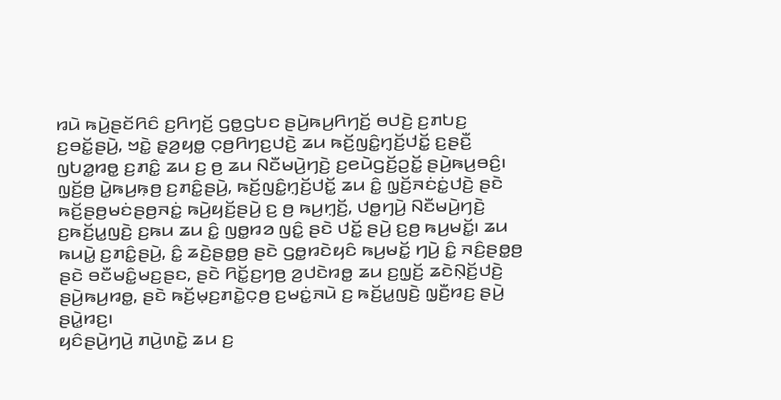ꤙꤣꤧ ꤒꤣꤧ꤬ꤔꤢꤩꤖꤢꤨ ꤢ꤬ꤖꤚꤢꤩ꤬ ꤞꤥ꤭ꤞꤝꤢ ꤔꤣꤧ꤬ꤒꤣ꤬ꤖꤚꤢꤩ꤬ ꤥꤓꤢꤧ꤬ ꤢ꤬ꤊꤝꤢ꤬ ꤢ꤬ꤋꤢꤩ꤭ꤔꤣꤧ꤬, ꤠꤢꤧ꤭ ꤔ꤫ꤤ꤬ꤟꤥ꤭ ꤍ꤫ꤥ꤬ꤖꤚꤢ꤬ꤓꤢꤧ꤬ ꤘꤣ ꤒꤢꤩ꤬ꤜꤢꤨ꤭ꤚ꤫ꤢꤩ꤬ꤓꤢꤩ꤭ ꤢ꤬ꤔꤢꤪ꤬ ꤜꤝꤤ꤭ꤙꤥ꤭ ꤢ꤬ꤊꤢꤨ꤭ ꤘꤣ ꤢ꤬ ꤥ꤬ ꤘꤣ ꤡꤢꤪꤗꤣꤧ꤬ꤚꤢꤧ꤬ ꤢ꤬ꤕꤣꤧꤞꤢꤩ꤬ꤑꤢꤩ꤭ ꤔꤣꤧ꤬ꤒꤣ꤬ꤋꤢꤨ꤬꤯
ꤜ꤫ꤢꤩ꤬ꤥ꤬ ꤣꤧ꤭ꤒꤣ꤬ꤒ꤫ꤥ꤬ ꤢ꤬ꤊꤢꤨ꤭ꤔꤣꤧ꤬, ꤒꤢꤩ꤬ꤜꤢꤨ꤭ꤚ꤫ꤢꤩ꤬ꤓꤢꤩ꤭ ꤘꤣ ꤢꤨ꤭ ꤜ꤫ꤢꤩ꤬ꤏꤢꤦꤢꤦ꤭ꤓꤢꤧ꤬ ꤔꤢꤧ ꤒꤢꤩ꤬ꤔꤥ꤬ꤗꤢꤦꤔꤥ꤬ꤏꤢꤦ꤭ ꤒꤣꤧ꤬ꤟꤢꤩ꤬ꤔꤣꤧ꤬ ꤢ꤬ ꤥ꤬ ꤒꤣ꤬ꤚ꤫ꤢꤩ꤬, ꤓꤥ꤭ꤚꤣꤧ꤬ ꤡꤢꤪꤗꤣꤧ꤬ꤚꤢꤧ꤬ ꤢ꤬ꤒꤢꤩ꤬ꤣ꤭ꤜꤢꤧ꤬ ꤢ꤬ꤒꤣ ꤘꤣ ꤢꤨ꤭ ꤜꤥ꤭ꤙꤤ ꤜꤢꤨ꤭ ꤔꤢꤧ ꤓꤢꤩ꤭ ꤔꤣꤧ꤬ ꤢ꤬ꤥ꤬ ꤒꤣ꤬ꤗꤢꤩ꤭꤯ ꤘꤣ ꤒꤣꤣꤧ꤭ ꤢ꤬ꤊꤢꤨ꤭ꤔꤣꤧ꤬, ꤢꤨ꤭ ꤘꤢꤧ꤬ꤔꤥ꤭ꤥ꤬ ꤔꤢꤧ ꤞꤥ꤭ꤙꤢꤧꤟꤢꤨ ꤒꤣ꤬ꤗꤢꤩ꤭ ꤚꤣꤧ꤬ ꤢꤨ꤭ ꤏꤢꤨ꤬ꤔꤥ꤭ꤥ꤬ ꤔꤢꤧ ꤋꤢꤪꤗꤢꤨ꤭ꤗꤢ꤬ꤔꤢ, ꤔꤢꤧ ꤖꤢꤩ꤭ꤢ꤬ꤚꤥ꤬ ꤤ꤬ꤓꤢꤧꤙꤥ꤭ ꤘꤣ ꤢ꤬ꤜ꤫ꤢꤩ꤬ ꤘꤢꤧꤡ꤫ꤢꤩ꤬ꤓꤢꤧ꤬ ꤔꤣꤧ꤬ꤒꤣ꤬ꤙꤥ꤭, ꤔꤢꤧ ꤒꤢꤩ꤬ꤗ꤫ꤢ꤬ꤊꤢꤧ꤭ꤍ꤫ꤥ꤬ ꤢ꤬ꤗꤢꤦ꤭ꤏꤣꤧ ꤢ꤬ ꤒꤢꤩ꤬ꤣ꤭ꤜꤢꤧ꤬ ꤜ꤫ꤢꤪ꤬ꤙꤢ꤬ ꤔꤣꤧ꤬ ꤔꤣꤧ꤭ꤙꤢ꤬꤯
ꤟꤢꤨꤔꤣꤧ꤬ꤚꤣꤧ꤬ ꤊꤣꤧ꤬ꤛꤢꤧ꤭ ꤘꤣ ꤢ꤬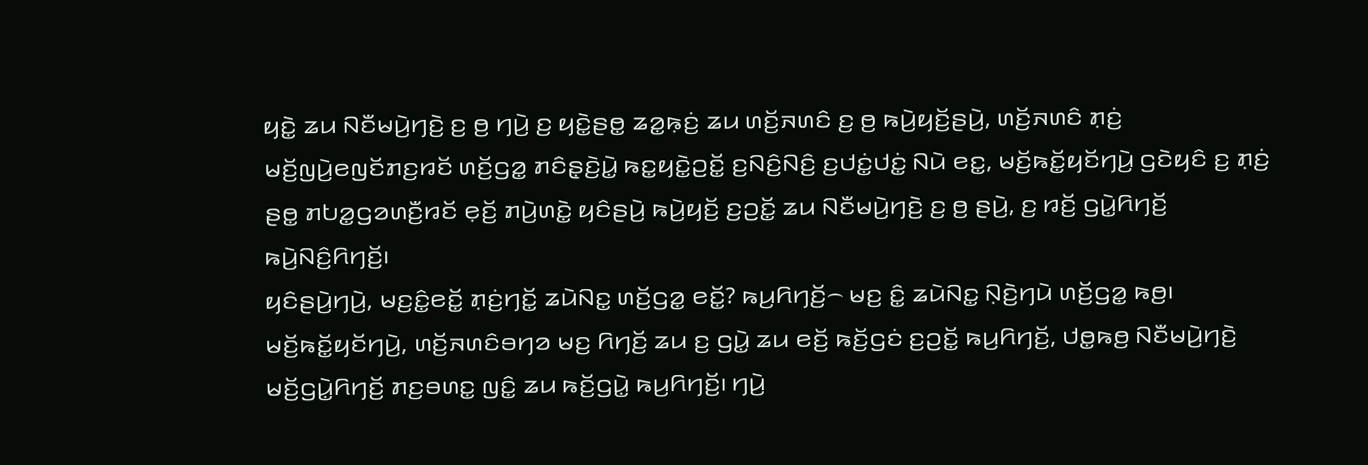ꤟꤢꤧ꤭ ꤘꤣ ꤡꤢꤪꤗꤣꤧ꤬ꤚꤢꤧ꤬ ꤢ꤬ ꤥ꤬ ꤚꤣꤧ꤬ ꤢ꤬ ꤟꤢꤧ꤭ꤔꤥ꤭ ꤘꤤ꤭ꤒ꤫ꤢꤦ꤬ ꤘꤣ ꤛꤢꤩ꤬ꤏꤛꤢꤨ ꤢ꤬ ꤥ꤬ ꤒꤣꤧ꤬ꤟꤢꤩ꤬ꤔꤣꤧ꤬, ꤛꤢꤩ꤬ꤏꤛꤢꤨ ꤊ꤫ꤢꤦ꤬ ꤗꤢꤩ꤬ꤜꤣꤧ꤬ꤕꤜꤢꤩꤊꤢ꤬ꤙꤢꤩ ꤛꤢꤩ꤬ꤞꤤ꤭ ꤊꤢꤨꤔ꤫ꤢꤧ꤬ꤣꤧ꤭ ꤒꤢ꤭ꤟꤢꤧ꤭ꤑꤢꤩ꤭ ꤢ꤬ꤡꤢꤨ꤬ꤡꤢꤨ꤬ ꤢ꤬ꤓꤢꤦ꤭ꤓꤢꤦ꤭ ꤡꤣꤧ ꤕꤢ꤭, ꤗꤢꤩ꤬ꤒꤢꤩ꤭ꤟꤢꤩꤚꤣꤧ꤬ ꤞꤢꤧꤟꤢꤨ ꤢ꤬ ꤊ꤫ꤢꤦ꤬ ꤔꤥ꤭ ꤊꤝꤤ꤭ꤞꤤꤛꤢꤪ꤬ꤙꤢꤩ ꤕ꤫ꤢꤩ꤬ ꤊꤣꤧ꤬ꤛꤢꤧ꤭ ꤟꤢꤨꤔꤣꤧ꤬ ꤒꤣꤧ꤬ꤟꤢꤩ꤬ ꤢ꤬ꤑꤢꤩ꤭ ꤘꤣ ꤡꤢꤪꤗꤣꤧ꤬ꤚꤢꤧ꤬ ꤢ꤬ ꤥ꤬ ꤔꤣꤧ꤬, ꤢ꤬ ꤙꤢꤩ꤬ ꤞꤣꤧ꤭ꤖꤚꤢꤩ꤬ ꤒꤣꤧ꤬ꤡꤢꤨ꤬ꤖꤚꤢꤩ꤬꤯
ꤟꤢꤨꤔꤣꤧ꤬ꤚꤣꤧ꤬, ꤗꤢ꤬ꤢꤨ꤭ꤕꤢꤩ꤭ ꤊ꤫ꤢꤦ꤬ꤚꤢꤩ꤭ ꤘꤣꤧꤡꤢ꤭ ꤛꤢꤩ꤬ꤞꤤ꤭ ꤕꤢꤩ꤭? ꤒꤣ꤬ꤖꤚꤢꤩ꤬꤮ ꤗꤢ꤬ ꤢꤨ꤭ ꤘꤣꤧꤡꤢ꤭ ꤡ꤫ꤢꤧ꤬ꤚꤣꤧ ꤛꤢꤩ꤬ꤞꤤ꤭ ꤒꤥ꤬꤯ ꤗꤢꤩ꤬ꤒꤢꤩ꤭ꤟꤢꤩꤚꤣꤧ꤬, ꤛꤢꤩ꤬ꤏꤛꤢꤨꤋꤚꤤ ꤗꤢ꤬ ꤖꤚꤢꤩ꤬ ꤘꤣ ꤢ꤬ ꤞꤣꤧ꤭ ꤘꤣ ꤕꤢꤩ꤬ ꤒꤢꤩ꤬ꤞꤢꤦ ꤢ꤬ꤑꤢꤩ꤭ ꤒꤣ꤬ꤖꤚꤢꤩ꤬, ꤓꤥ꤭ꤒꤥ꤬ ꤡꤢꤪꤗꤣꤧ꤬ꤚꤢꤧ꤬ ꤗꤢꤩ꤬ꤞꤣꤧ꤭ꤖꤚꤢꤩ꤬ ꤊꤢ꤬ꤋꤛꤢ꤭ ꤜꤢꤨ꤭ ꤘꤣ ꤒꤢꤩ꤬ꤞꤣꤧ꤭ ꤒꤣ꤬ꤖꤚꤢꤩ꤬꤯ ꤚꤣꤧ꤬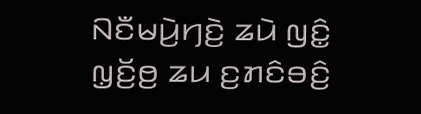ꤡꤢꤪꤗꤣꤧ꤬ꤚꤢꤧ꤬ ꤘꤣꤧ ꤜꤢꤨ꤭ ꤜ꤫ꤢꤩ꤬ꤥ꤬ ꤘꤣ ꤢ꤬ꤊꤢꤨꤋꤢꤨ꤬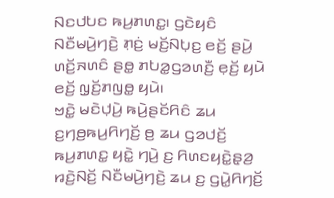ꤡꤢꤓꤝꤢ ꤒꤣ꤬ꤊꤛꤢ꤭꤯ ꤞꤢꤧꤟꤢꤨ ꤡꤢꤪꤗꤣꤧ꤬ꤚꤢꤧ꤬ ꤊ꤫ꤢꤦ꤬ ꤗꤢꤩ꤬ꤡꤝ꤫ꤢ꤬ ꤕꤢꤩ꤬ ꤔꤣꤧ꤬ ꤛꤢꤩ꤬ꤏꤛꤢꤨ ꤔꤥ꤭ ꤊꤝꤤ꤭ꤞꤤꤛꤢꤪ꤬ ꤕ꤫ꤢꤩ꤬ ꤟꤣꤧ ꤕꤢꤩ꤬ ꤜ꤫ꤢꤩ꤬ꤊꤜꤥ꤭ ꤟꤣꤧ꤯
ꤠꤢꤧ꤭ ꤗꤢꤧꤓ꤫ꤣꤧ꤬ ꤒꤣꤧ꤬ꤔꤢꤩꤖꤢꤨ ꤘꤣ ꤢ꤬ꤚꤥ꤬ꤒꤣ꤬ꤖꤚꤢꤩ꤬ ꤥ꤬ ꤘꤣ ꤞꤤꤓꤢꤩ꤬ ꤒꤣ꤬ꤊꤛꤢ꤭ ꤟꤢꤧ꤭ ꤚꤣꤧ꤬ ꤢ꤬ ꤖꤛꤢꤟꤢꤧ꤭ꤔ꤫ꤤ꤬ ꤙꤢꤧ꤬ꤡꤢꤩ꤬ ꤡꤢꤪꤗꤣꤧ꤬ꤚꤢꤧ꤬ ꤘꤣ ꤢ꤬ ꤞꤣꤧ꤭ꤖꤚꤢꤩ꤬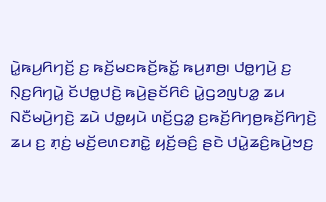ꤣꤧ꤭ꤒꤣ꤬ꤖꤚꤢꤩ꤬ ꤢ꤬ ꤒꤢꤩ꤬ꤗꤢꤒꤢꤩ꤬ꤒꤢꤩ꤭ ꤒꤣ꤬ꤊꤥ꤬꤯ ꤓꤥ꤭ꤚꤣꤧ꤬ ꤢ꤬ ꤡ꤫ꤢ꤬ꤖꤚꤣꤧ꤭ ꤢꤩꤓꤥ꤭ꤓꤢꤧ꤬ ꤒꤣꤧ꤬ꤔꤢꤩꤖꤢꤨ ꤣꤧ꤭ꤞꤤꤜꤝꤤ꤭ ꤘꤣ ꤡꤢꤪꤗꤣꤧ꤬ꤚꤢꤧ꤬ ꤘꤣꤧ ꤓꤥ꤭ꤟꤣꤧ ꤛꤢꤩ꤬ꤞꤤ꤭ ꤢ꤬ꤒꤢꤩ꤬ꤖꤚꤥ꤬ꤒꤢꤩ꤬ꤖꤚꤢꤧ꤬ ꤘꤣ ꤢ꤬ ꤊ꤫ꤢꤦ꤬ ꤗꤢꤩ꤬ꤕꤛꤢꤊꤢꤧ꤭ ꤟꤢꤩ꤬ꤋꤢꤨ꤬ ꤔꤢꤧ ꤓꤣꤧ꤭ꤘꤢꤨ꤬ꤒꤣꤧ꤬ꤠꤢ꤬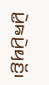ꤣꤧ꤭ꤒꤣꤧ꤬ꤟꤢꤩ꤬꤯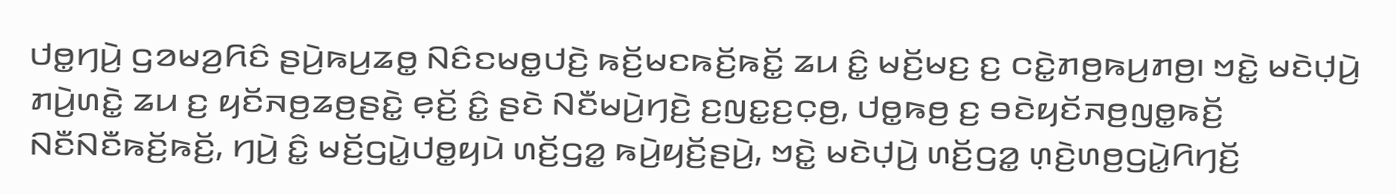ꤓꤥ꤭ꤚꤣꤧ꤬ ꤞꤤꤗꤤ꤬ꤖꤢꤨ ꤔꤣꤧ꤬ꤒꤣ꤬ꤘꤥ꤭ ꤡꤢꤨꤢꤗꤥ꤭ꤓꤢꤧ꤬ ꤒꤢꤩ꤬ꤗꤢꤒꤢꤩ꤬ꤒꤢꤩ꤭ ꤘꤣ ꤢꤨ꤭ ꤗꤢꤩ꤬ꤗꤢ꤬ ꤢ꤬ ꤍꤢꤧ꤭ꤊꤥ꤬ꤒꤣ꤬ꤊꤥ꤬꤯ ꤠꤢꤧ꤭ ꤗꤢꤧꤓ꤫ꤣꤧ꤬ ꤊꤣꤧ꤬ꤛꤢꤧ꤭ ꤘꤣ ꤢ꤬ ꤟꤢꤩꤏꤥ꤬ꤘꤥ꤬ꤔꤢꤧ꤭ ꤕ꤫ꤢꤩ꤬ ꤢꤨ꤭ ꤔꤢꤧ ꤡꤢꤪꤗꤣꤧ꤬ꤚꤢꤧ꤬ ꤢ꤬ꤜꤢ꤭ꤢ꤬ꤍ꤫ꤥ꤬, ꤓꤥ꤭ꤒꤥ꤬ ꤢ꤬ ꤋꤢꤧꤟꤢꤩꤏꤥ꤬ꤜꤥ꤭ꤒꤢꤩ꤬ ꤡꤢꤪꤡꤢꤪꤒꤢꤩ꤬ꤒꤢꤩ꤬, ꤚꤣꤧ꤬ ꤢꤨ꤭ ꤗꤢꤩ꤬ꤞꤣꤧ꤭ꤓꤥ꤭ꤟꤣꤧ ꤛꤢꤩ꤬ꤞꤤ꤭ ꤒꤣꤧ꤬ꤟꤢꤩ꤬ꤔꤣꤧ꤬, ꤠꤢꤧ꤭ ꤗꤢꤧꤓ꤫ꤣꤧ꤬ ꤛꤢꤩ꤬ꤞꤤ꤭ ꤛ꤫ꤢꤧ꤬ꤛꤥ꤬ꤞꤣꤧ꤭ꤖꤚꤢꤩ꤬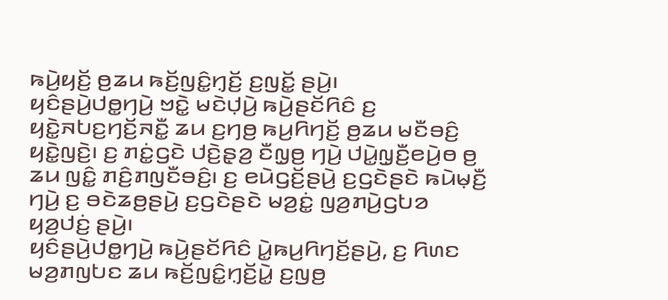ꤒꤣꤧ꤬ꤟꤢꤩ꤬ ꤥ꤬ꤘꤣ ꤒꤢꤩ꤬ꤜꤢꤨ꤭ꤚ꤫ꤢꤩ꤬ ꤢ꤬ꤜꤢꤩ꤭ ꤔꤣꤧ꤬꤯
ꤟꤢꤨꤔꤣꤧ꤬ꤓꤥ꤭ꤚꤣꤧ꤬ ꤠꤢꤧ꤭ ꤗꤢꤧꤓ꤫ꤣꤧ꤬ ꤒꤣꤧ꤬ꤔꤢꤩꤖꤢꤨ ꤢ꤬ ꤟꤢꤧ꤭ꤏꤝꤢ꤬ꤚꤢꤩ꤬ꤏꤢꤪ꤭ ꤘꤣ ꤢ꤬ꤚꤥ꤬ ꤒꤣ꤬ꤖꤚꤢꤩ꤬ ꤥ꤬ꤘꤣ ꤗꤢꤪꤋꤢꤨ꤬ ꤟꤢꤧ꤭ꤜꤢꤧ꤬꤯ ꤢ꤬ ꤊꤢꤦ꤭ꤞꤢꤧ ꤓꤢꤧ꤬ꤔ꤫ꤤ꤬ ꤢꤪꤜ꤫ꤥ꤬ ꤚꤣꤧ꤬ ꤓꤣꤧ꤭ꤜ꤫ꤢꤪ꤬ꤕꤣꤧ꤬ꤥ ꤥ꤬ ꤘꤣ ꤜꤢꤨ꤭ ꤊꤢꤨ꤬ꤊꤜꤢꤪꤋꤢꤨ꤬꤯ ꤢ꤬ ꤕꤣꤧꤞꤢꤩ꤬ꤔꤣꤧ꤬ ꤢ꤬ꤞꤢꤧꤔꤢꤧ ꤒꤣꤧꤗ꤫ꤢꤪ꤬ ꤚꤣꤧ꤬ ꤢ꤬ ꤋꤢꤧꤘꤥ꤬ꤔꤣꤧ꤬ ꤢ꤬ꤞꤢꤧꤔꤢꤧ ꤗꤤ꤬ꤢꤦ꤭ ꤜꤤ꤬ꤊꤣꤧ꤬ꤞꤝꤤ ꤟꤤ꤬ꤓꤢꤦ꤬ ꤔꤣꤧ꤬꤯
ꤟꤢꤨꤔꤣꤧ꤬ꤓꤥ꤭ꤚꤣꤧ꤬ ꤒꤣꤧ꤬ꤔꤢꤩꤖꤢꤨ ꤣꤧ꤭ꤒꤣ꤬ꤖꤚꤢꤩ꤬ꤔꤣꤧ꤬, ꤢ꤬ ꤖꤛꤢ ꤗꤤ꤬ꤊꤜꤝꤢ ꤘꤣ ꤒꤢꤩ꤬ꤜꤢꤨ꤭ꤚ꤫ꤢꤩ꤬ꤣꤧ꤭ ꤢ꤬ꤜꤥ꤬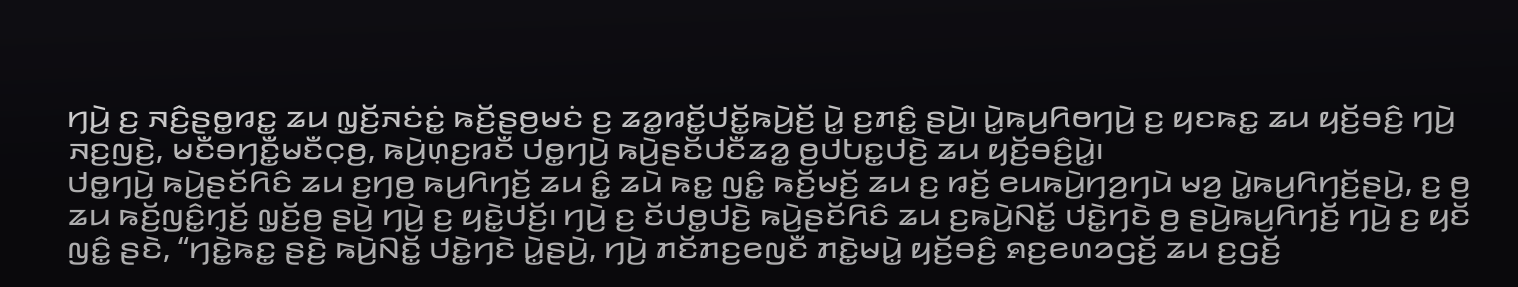ꤚꤣꤧ꤬ ꤢ꤬ ꤏꤢꤨ꤬ꤔꤥ꤭ꤙꤢ꤭ ꤘꤣ ꤜ꤫ꤢꤩ꤬ꤏꤢꤦꤢꤦ꤭ ꤒꤢꤩ꤬ꤔꤥ꤬ꤗꤢꤦ ꤢ꤬ ꤘꤤ꤭ꤙꤢꤩ꤭ꤓꤢꤩ꤭ꤒꤣꤧ꤬ꤢꤩ꤬ ꤣꤧ꤭ ꤢ꤬ꤊꤢꤨ꤭ ꤔꤣꤧ꤬꤯ ꤣꤧ꤭ꤒꤣ꤬ꤖꤥꤚꤣꤧ꤬ ꤢ꤬ ꤟꤢꤒꤢ꤭ ꤘꤣ ꤟꤢꤩ꤬ꤋꤢꤨ꤬ ꤚꤣꤧ꤬ ꤏꤢ꤬ꤜꤢꤧ꤬, ꤗꤢꤪꤋꤚꤢꤪ꤭ꤗꤢꤪꤍ꤫ꤥ꤬, ꤒꤣꤧ꤬ꤛ꤫ꤢ꤬ꤙꤢꤪ ꤓꤥ꤭ꤚꤣꤧ꤬ ꤒꤣꤧ꤬ꤔꤢꤩꤓꤢꤪꤘꤤ꤭ ꤥ꤬ꤓꤝꤢ꤭ꤓꤢꤧ꤬ ꤘꤣ ꤟꤢꤩ꤬ꤋꤢꤨ꤬ꤣꤧ꤭꤯
ꤓꤥ꤭ꤚꤣꤧ꤬ ꤒꤣꤧ꤬ꤔꤢꤩꤖꤢꤨ ꤘꤣ ꤢ꤬ꤚꤥ꤬ ꤒꤣ꤬ꤖꤚꤢꤩ꤬ ꤘꤣ ꤢꤨ꤭ ꤘꤣꤧ ꤒꤢ꤭ ꤜꤢꤨ꤭ ꤒꤢꤩ꤬ꤗꤢꤩ꤬ ꤘꤣ ꤢ꤬ ꤙꤢꤩ꤬ ꤕꤣꤒꤣꤧ꤬ꤚꤤ꤬ꤚꤣꤧ ꤗꤤ꤬ ꤣꤧ꤭ꤒꤣ꤬ꤖꤚꤢꤩ꤬ꤔꤣꤧ꤬, ꤢ꤬ ꤥ꤬ ꤘꤣ ꤒꤢꤩ꤬ꤜꤢꤨ꤭ꤚ꤫ꤢꤩ꤬ ꤜ꤫ꤢꤩ꤬ꤥ꤬ ꤔꤣꤧ꤬ ꤚꤣꤧ꤬ ꤢ꤬ ꤟꤢꤧ꤭ꤓꤢꤩ꤬꤯ ꤚꤣꤧ꤬ ꤢ꤬ ꤢꤩꤓꤥ꤭ꤓꤢꤧ꤬ ꤒꤣꤧ꤬ꤔꤢꤩꤖꤢꤨ ꤘꤣ ꤢ꤬ꤒꤣꤧ꤬ꤡꤢꤩ꤭ ꤓꤢꤧ꤭ꤚꤢꤧ ꤥ꤬ ꤔꤣꤧ꤬ꤒꤣ꤬ꤖꤚꤢꤩ꤬ ꤚꤣꤧ꤬ ꤢ꤬ ꤟꤢꤩ ꤜꤢꤨ꤭ ꤔꤢꤧ, “ꤚꤢꤧ꤭ꤒꤢ꤭ ꤔꤢꤧ꤬ ꤒꤣꤧ꤬ꤡꤢꤩ꤭ ꤓꤢꤧ꤭ꤚꤢꤧ ꤣꤧ꤭ꤔꤣꤧ꤬, ꤚꤣꤧ꤬ ꤊꤢꤩꤊꤢ꤬ꤕꤜꤢꤪ ꤊꤢꤧ꤭ꤗꤣꤧ꤭ ꤟꤢꤩ꤬ꤋꤢꤨ꤬ ꤎꤢ꤬ꤕꤛꤤꤞꤢꤩ꤬ ꤘꤣ ꤢ꤬ꤞꤢꤩ꤬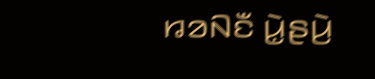ꤙꤤꤡꤢꤪ ꤣꤧ꤭ꤔꤣꤧ꤬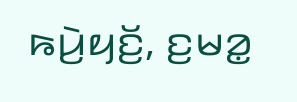ꤒꤣꤧ꤬ꤟꤢꤩ꤬, ꤢ꤬ꤗꤤ꤭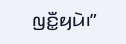ꤜꤢꤪ꤭ꤟꤣꤧ꤯”